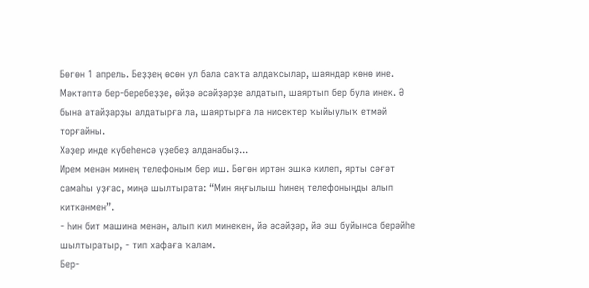Бөгөн 1 апрель. Беҙҙең өсөн ул бала саҡта алдаҡсылар, шаяндар көнө ине. Мәктәптә бер-беребеҙҙе, өйҙә әсәйҙәрҙе алдатып, шаяртып бер була инек. Ә бына атайҙарҙы алдатырға ла, шаяртырға ла нисектер ҡыйыулыҡ етмәй торғайны.
Хәҙер инде күбеһенсә үҙебеҙ алданабыҙ...
Ирем менән минең телефоным бер иш. Бөгөн иртән эшкә килеп, ярты сәғәт самаһы уҙғас, миңә шылтырата: “Мин яңғылыш һинең телефоныңды алып киткәнмен”.
- Һин бит машина менән, алып кил минекен, йә әсәйҙәр, йә эш буйынса берәйһе шылтыратыр, - тип хафаға ҡалам.
Бер-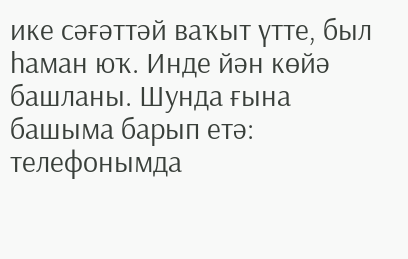ике сәғәттәй ваҡыт үтте, был һаман юҡ. Инде йән көйә башланы. Шунда ғына башыма барып етә: телефонымда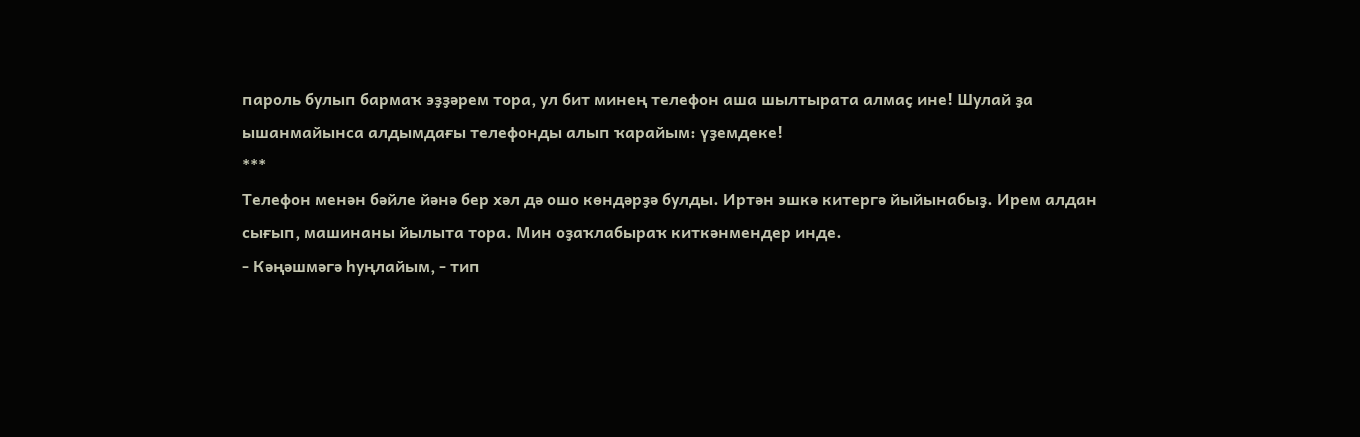пароль булып бармаҡ эҙҙәрем тора, ул бит минең телефон аша шылтырата алмаҫ ине! Шулай ҙа ышанмайынса алдымдағы телефонды алып ҡарайым: үҙемдеке!
***
Телефон менән бәйле йәнә бер хәл дә ошо көндәрҙә булды. Иртән эшкә китергә йыйынабыҙ. Ирем алдан сығып, машинаны йылыта тора. Мин оҙаҡлабыраҡ киткәнмендер инде.
- Кәңәшмәгә һуңлайым, - тип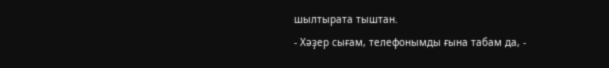шылтырата тыштан.
- Хәҙер сығам, телефонымды ғына табам да, -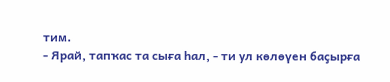тим.
- Ярай, тапҡас та сыға һал, - ти ул көлөүен баҫырға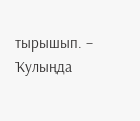тырышып. – Ҡулыңда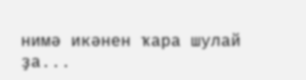нимә икәнен ҡара шулай ҙа...